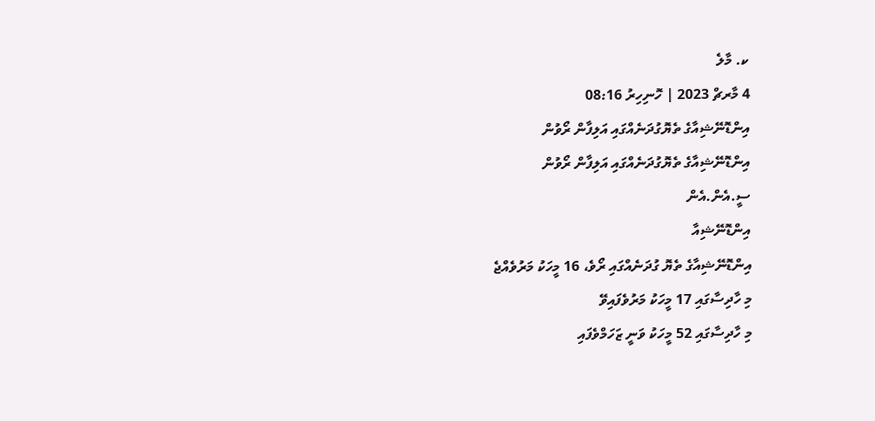ކ. މާލެ
4 މާރޗް 2023 | ހޮނިހިރު 08:16
އިންޑޮނޭޝިއާގެ ތެޔޮގުދަނެއްގައި އަލިފާން ރޯވުން
އިންޑޮނޭޝިއާގެ ތެޔޮގުދަނެއްގައި އަލިފާން ރޯވުން
ސީ.އެން.އެން
އިންޑޮނޭޝިއާ
އިންޑޮނޭޝިއާގެ ތެޔޮ ގުދަނެއްގައި ރޯވެ، 16 މީހަކު މަރުވެއްޖެ
މި ހާދިސާގައި 17 މީހަކު މަރުވެފައިވޭ
މި ހާދިސާގައި 52 މީހަކު ވަނީ ޒަހަމްވެފައި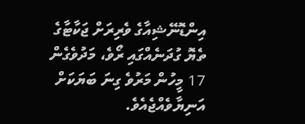އިންޑޮނޭޝިއާގެ ވެރިރަށް ޖަކާޓާގެ ތެޔޮ ގުދަނެއްގައި ރޯވެ، މަދުވެގެން 17 މީހުން މަރުވެ ގިނަ ބަޔަކަށް އަނިޔާވެއްޖެއެވެ.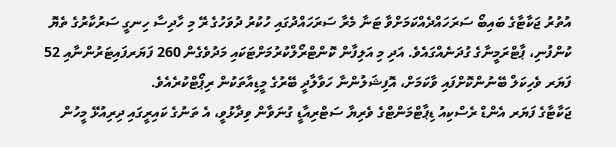އުތުރު ޖަކާޓާގެ ބައިބޯ ސަރަހައްދެއްކަމަށްވާ ޓަނާ މެރާ ސަރަހައްދުގައި ހުކުރު ދުވަހުގެ ރޭ މި ހާދިސާ ހިނގީ ސަރުކާރުގެ ތެޔޮ ކުންފުނި، ޕާޓްރަމީނާގެ ގުދަނެއްގައެވެ. އަދި މި އަލިފާން ކޮންޓްރޯލްކުރުމަށްޓަކައި މަދުވެގެން 260 ފަޔަރފައިޓަރުންނާއި 52 ފަޔަރ ވެހިކަލް ބޭނުންކޮށްފައި ވާކަމަށް، އޮފިޝަލުންނާ ހަވާލާދީ ބޭރުގެ މީޑިއާތަކުން ރިޕޯޓްކުރެއެވެ.
ޖަކާޓާގެ ފަޔަރ އެންޑް ރެސްކިއު ޑިޕާޓްމަންޓްގެ ވެރިޔާ ސަޓްރިއާޑީ ގުނަވާން ވިދާޅުވީ، އެ ތަނުގެ ކައިރީގައި ދިރިއުޅޭ މީހުން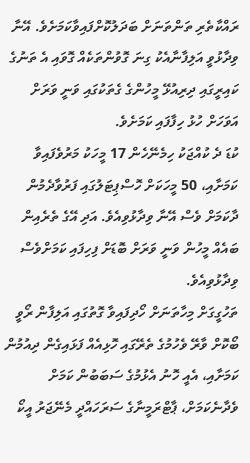ރައްކާތެރި ތަންތަނަށް ބަދަލުކޮށްފައިވާކަމަށެވެ. އޭނާ ވިދާޅުވީ އަލިފާނާއެކު ގިނަ ގޮވުންތަކެއް ގޮވައި އެ ތަނުގެ ކައިރީގައި ދިރިއުޅޭ މީހުންގެ ގެތަކުގައި ވަނީ ވަރަށް އަވަހަށް ހުޅު ހިފާފައި ކަމަށެވެ.
ކުޑަ ދެ ކުއްޖަކު ހިމެނޭހެން 17 މީހަކު މަރުވެފައިވާ ކަމަށާއި، 50 މީހަކަށް ހޮސްޕިޓަލުގައި ފަރުވާދެމުން ދާކަމަށް ވެސް އޭނާ ވިދާޅުވިއެވެ. އަދި އޭގެ ތެރެއިން ބައެއް މީހުން ވަނީ ވަރަށް ބޮޑަށް ފިހިފައި ކަމަށްވެސް ވިދާޅުވިއެވެ.
ތަހުގީގަށް މިހާތަނަށް ހޯދިފައިވާ ގޮތުގައި އަލިފާން ރޯވީ ބޯކޮށް ވާރޭ ވެހުމުގެ ތެރޭގައި ހޮޅިއެއް ފަޅައިގެން ދިއުމުން ކަމަށާއި، އެއީ ހޮނު އެޅުމުގެ ސަބަބުން ކަމަށް ވެދާނެކަމަށް، ޕާޓްރަމީނާގެ ސަރަހައްދީ މެނޭޖަރު އީކޯ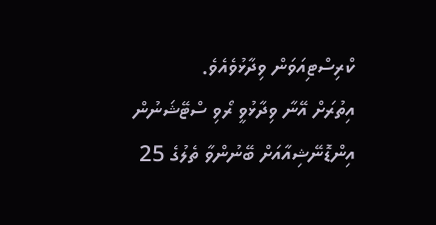ކްރިސްޓިއަވަން ވިދާޅުވެއެވެ.
އިތުރަށް އޭނާ ވިދާޅުވީ ރޯވި ސްޓޭޝަނުން އިންޑޮނޭޝިއާއަށް ބޭނުންވާ ތެލުގެ 25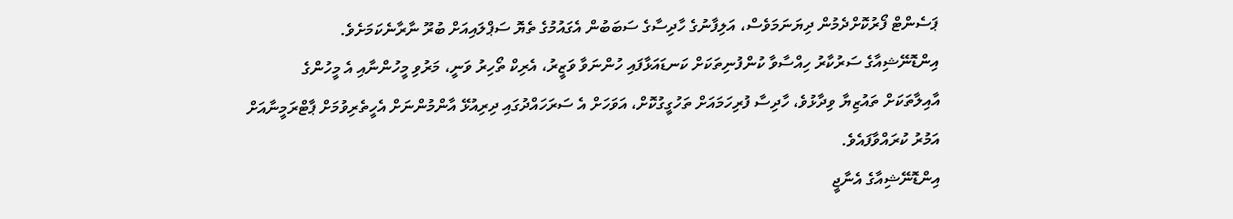ޕަސެންޓް ފޯރުކޮށްދެމުން ދިޔަނަމަވެސް، އަލިފާނުގެ ހާދިސާގެ ސަބަބުން އެގައުމުގެ ތެޔޮ ސަޕްލައިއަށް ބުރޫ ނާރާނެކަމަށެވެ.
އިންޑޮނޭޝިއާގެ ސަރުކާރު ހިއްސާވާ ކުންފުނިތަކަށް ކަނޑައަޅާފައި ހުންނަވާ ވަޒީރު، އެރިކް ތޯހިރު ވަނީ، މަރުވި މީހުންނާއި އެ މީހުންގެ އާއިލާތަކަށް ތައުޒިޔާ ވިދާޅުވެ، ހާދިސާ ފުރިހަމައަށް ތަހުގީގުކޮށް، އަވަހަށް އެ ސަރަހައްދުގައި ދިރިއުޅޭ އާންމުންނަށް އެހީތެރިވުމަށް ޕާޓްރަމީނާއަށް އަމުރު ކުރައްވާފައެވެ.
އިންޑޮނޭޝިއާގެ އެނާޖީ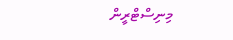މިނިސްޓްރީން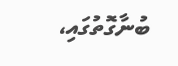ބުނާގޮތުގައި،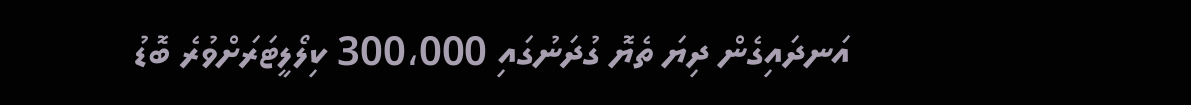އަނދައިގެން ދިޔަ ތެޔޮ ގުދަނުގައި 300،000 ކިލޯލީޓަރަށްވުރެ ބޮޑު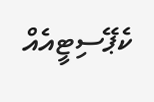ކެޕޭސިޓީއެއް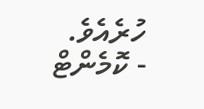ހުރެއެވެ.
- ކޮމެންޓް